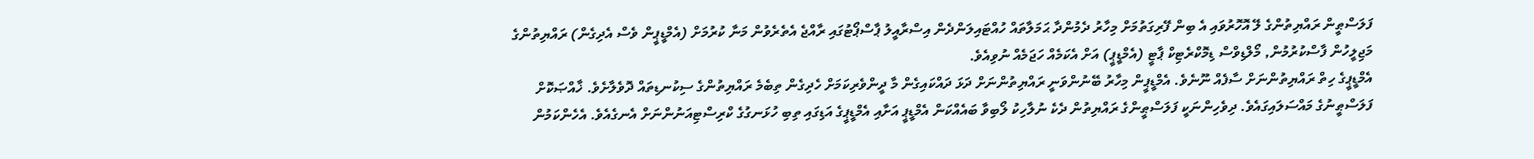ފަލަސްޠީން ރައްޔިތުންގެ ލޭ އޮހޮރުވައި އެ ބިން ފޭރިގަތުމަށް މިހާރު ދެމުންދާ ޙަމަލާތައް ހުއްޓައިލަންދެން އިސްރާއީލު ޕާސްޕޯޓުގައި ރާއްޖެ އެތެރެވުން މަނާ ކުރުމަށް (އެމްޑީޕީން ވެސް އެދިގެން) ރައްޔިތުންގެ މަޖިލީހުން ފާސްކުރުމުން, މޯލްޑިވްސް ޑިމޮކްރެޓިކް ޕާޓީ (އެމްޑީޕީ) އަށް އެކަމެއް ހަޖަމެއް ނުވިއެވެ.
އެމްޑީޕީގެ ހިތް ރައްޔިތުންނަށް ސާފެއް ނޫނެވެ. އެމްޑީޕީން މިހާރު ބޭނުންވަނީ ރައްޔިތުންނަށް ދަޅަ ދައްކައިގެން މާ ދީންވެރިކަމަށް ހެދިގެން ތިބެމެ ރައްޔިތުންގެ ސިކުނޑިތައް ދޮވެލާށެވެ. ޚާއްޞަކޮށް ފަލަސްޠީނުގެ މައްސަލައިގައެވެ. ދިވެހިންނަކީ ފަލަސްޠީންގެ ރައްޔިތުން ދެކެ ނުލާހިކު ލޯބިވާ ބައެއްކަން އެމްޑީޕީ އަށާއި އެމްޑީޕީގެ އަޑިގައި ތިބި ހުޅަނގުގެ ކްރިސްޓިއަނުންނަށް އެނގެއެވެ. އެހެންކަމުން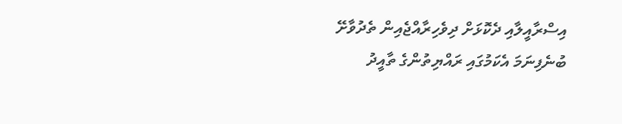އިސްރާއީލާއި ދެކޮޅަށް ދިވެހިރާއްޖެއިން ތެދުވާށޭ ބުނެފިނަމަ އެކަމުގައި ރައްޔިތުންގެ ތާއީދު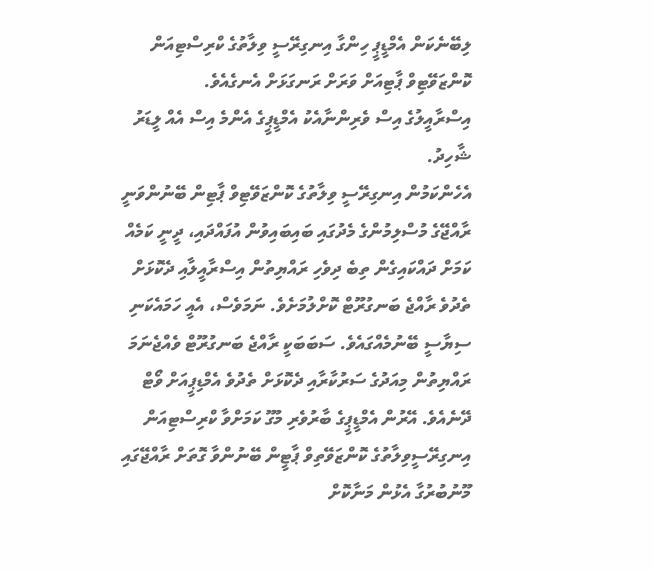ލިބޭނެކަން އެމްޑީޕީ ހިންގާ އިނގިރޭސީ ވިލާތުގެ ކްރިސްޓިއަން ކޮންޒަވޭޓިވް ޕާޓިއަށް ވަރަށް ރަނގަޅަށް އެނގެއެވެ.
އިސްރާއީލުގެ އިސް ވެރިންނާއެކު އެމްޑީޕީގެ އެންމެ އިސް އެއް ލީޑަރު ޝާހިދު.
އެހެންކަމުން އިނގިރޭސީ ވިލާތުގެ ކޮންޒަވޭޓިވް ޕާޓިން ބޭނުންވަނީ ރާއްޖޭގެ މުސްލިމުންގެ މެދުގައި ބައިބައިވުން އުފައްދައި، ދީނީ ކަމެއް ކަމަށް ދައްކައިގެން ތިބެ ދިވެހި ރައްޔިތުން އިސްރާއީލާއި ދެކޮޅަށް ތެދުވެ ރާއްޖެ ބަނގުރޫޓް ކޮށްލުމަށެވެ. ނަމަވެސް، އެއީ ހަމައެކަނި ސިޔާސީ ބޭނުމެއްގައެވެ. ސަބަބަކީ ރާއްޖެ ބަނގުރޫޓް ވެއްޖެނަމަ ރައްޔިތުން މިއަދުގެ ސަރުކާރާއި ދެކޮޅަށް ތެދުވެ އެމްޑިޕީއަށް ވޯޓް ދޭނެއެވެ. އޭރުން އެމްޑީޕީގެ ބާރުވެރި މުގޫ ކަމަށްވާ ކްރިސްޓިއަން އިނގިރޭސީވިލާތުގެ ކޮންޒަވޭތިވް ޕާޓީން ބޭނުންވާ ގޮތަށް ރާއްޖޭގައި މޫނުބުރުގާ އެޅުން މަނާކޮށް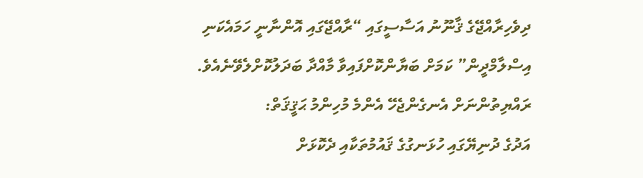ދިވެހިރާއްޖޭގެ ޤާނޫނު އަސާސީގައި “ރާއްޖޭގައި އޮންނާނީ ހަމައެކަނި އިސްލާމްދީން” ކަމަށް ބަޔާންކޮށްފައިވާ މާއްދާ ބަދަލުކޮށްލެވޭނެއެވެ.
ރައްޔިތުންނަށް އެނގެންޖެހޭ އެންމެ މުހިންމު ޙަޤީޤަތް:
އަދުގެ ދުނިޔޭގައި ހުޅަނގުގެ ޤައުމުތަކާއި ދެކޮޅަށް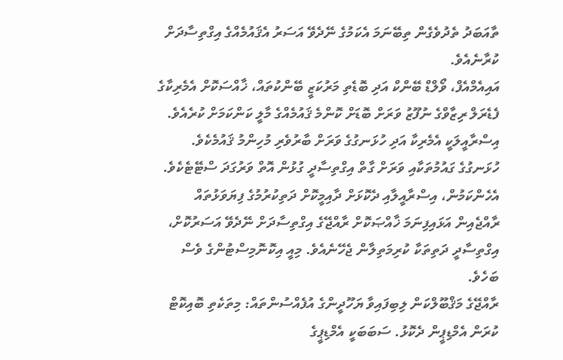ތާއަބަދު ތެދުވެގެން ތިބޭނަމަ އެކަމުގެ ނޭދެވޭ އަސަރު އެޤައުމެއްގެ އިގްތިސާދަށް ކުރާނެއެވެ.
އައިއެމްއެފް، ވޯލްޑް ބޭންކް އަދި ބޮޑެތި މަރުކަޒީ ބޭންކުތައް، ޚާއްސަކޮށް އެމެރިކާގެ ފެޑެރަލް ރިޒާވްގެ ނުފޫޒު ވަރަށް ބޮޑަށް ކޮންމެ ޤައުމެއްގެ މާލީ ކަންކަމަށް ކުރެއެވެ. އިސްރާއީލަކީ އެމެރިކާ އަދި ހުޅަނގުގެ ވަރަށް ބާރުވެރި މުހިންމު ޤައުމެކެވެ. ހުޅަނގުގެ ގައުމުތަކާއި ވަރަށް ގާތް އިގްތިސާދީ ގުޅުން އޮތް ވަރުގަދަ ސްޓޭޓެކެވެ. އެހެންކަމުން، އިސްރާއީލާއި ދެކޮޅަށް ދާއިމީކޮށް ދަތިކުރުމުގެ ފިޔަވަޅުތައް ރާއްޖެއިން އަޅައިފިނަމަ ޚާއްޞަކޮށް ރާއްޖޭގެ އިގްތިސާދަށް ނޭދެވޭ އަސަރުކޮށް، އިގްތިސާދީ ދަތިތަކާ ކުރިމަތިލާން ޖެހޭނެއެވެ. މިއީ އިކޮނޮމިސްޓުންގެ ވެސް ބަހެވެ.
ރާއްޖޭގެ މަޤްބޫލްކަން ލިބިފައިވާ ޔަހޫދީންގެ އުފެއްސުންތައް: މިތަކެތި ބޮއިކޮޓް ކުރަން އެމްޑިޕީން ދެކޮޅު. ސަބަބަކީ އެމްޑިޕީގެ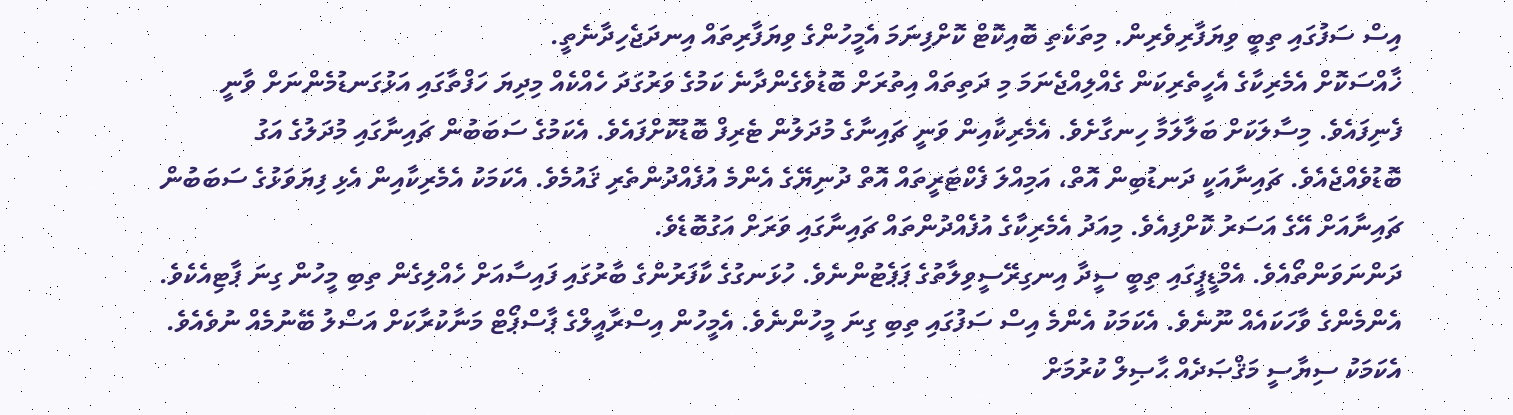އިސް ސަފުގައި ތިބީ ވިޔަފާރިވެރިން. މިތަކެތި ބޮއިކޮޓް ކޮށްފިނަމަ އެމީހުންގެ ވިޔަފާރިތައް އިނދަޖެހިދާނެތީ.
ޚާއްސަކޮށް އެމެރިކާގެ އެހީތެރިކަން ގެއްލިއްޖެނަމަ މި ދަތިތައް އިތުރަށް ބޮޑުވެގެންދާނެ ކަމުގެ ވަރުގަދަ ހެއްކެއް މިދިޔަ ހަފްތާގައި އަޅުގަނޑުމެންނަށް ވާނީ ފެނިފައެވެ. މިސާލަކަށް ބަލާލަމާ ހިނގާށެވެ. އެމެރިކާއިން ވަނީ ޗައިނާގެ މުދަލުން ޓެރިފް ބޮޑުކޮށްފައެވެ. އެކަމުގެ ސަބަބުން ޗައިނާގައި މުދަލުގެ އަގު ބޮޑުވެއްޖެއެވެ. ޗައިނާއަކީ ދަނޑުބިން އޮތް، އަމިއްލަ ފެކްޓަރީތައް އޮތް ދުނިޔޭގެ އެންމެ އުފެއްދުންތެރި ޤައުމެވެ. އެކަމަކު އެމެރިކާއިން އެޅި ފިޔަވަޅުގެ ސަބަބުން ޗައިނާއަށް އޭގެ އަސަރު ކޮށްފިއެވެ. މިއަދު އެމެރިކާގެ އުފެއްދުންތައް ޗައިނާގައި ވަރަށް އަގުބޮޑެވެ.
ދަންނަވަންތޯއެވެ. އެމްޑީޕީގައި ތިބީ ސީދާ އިނގިރޭސީވިލާތުގެ ޕަޕެޓުންނެވެ. ހުޅަނގުގެ ކާފަރުންގެ ބާރުގައި ފައިސާއަށް ހެއްލިގެން ތިބި މީހުން ގިނަ ޕާޓިއެކެވެ. އެންމެންގެ ވާހަކައެއް ނޫނެވެ. އެކަމަކު އެންމެ އިސް ސަފުގައި ތިބި ގިނަ މީހުންނެވެ. އެމީހުން އިސްރާއީލްގެ ޕާސްޕޯޓް މަނާކުރާކަށް އަސްލު ބޭނުމެއް ނުވެއެވެ. އެކަމަކު ސިޔާސީ މަޤްޞަދެއް ޙާޞިލް ކުރުމަށް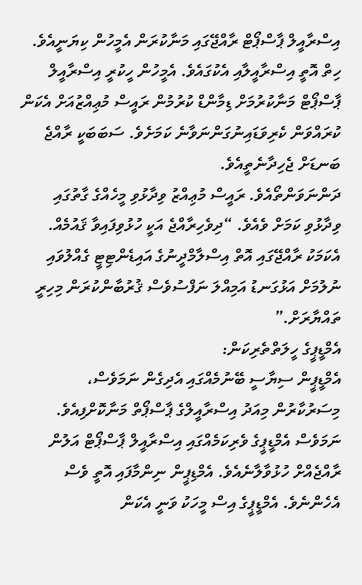އިސްރާއީލް ޕާސްޕޯޓް ރާއްޖޭގައި މަނާކުރަން އެމީހުން ކިޔަނީއެވެ. ހިތް އޮތީ އިސްރާއީލާއި އެކުގައެވެ. އެމީހުން ހީކުރީ އިސްރާއީލް ޕާސްޕޯޓް މަނާކުރުމަށް ޑިމާންޑް ކުރުމުން ރައީސް މުޢިއްޒުއަށް އެކަން ކުރައްވަން ކެރިވަޑައިނުގަންނަވާނެ ކަމަށެވެ. ސަބަބަކީ ރާއްޖެ ބަނޑަށް ޖެހިދާނެތީއެވެ.
ދަންނަވަންތޯއެވެ. ރައީސް މުޢިއްޒު ވިދާޅުވި މީހެއްގެ ގާތުގައި ވިދާޅުވި ކަމަށް ވެއެވެ. “ދިވެހިރާއްޖެ އަކީ ހުޅުވިފައިވާ ޤައުމެއް. އެކަމަކު ރާއްޖޭގައި އޮތް އިސްލާމްދީނުގެ އައިޑެންޓިޓީ ގެއްލުވައި ނުލުމަށް އަޅުގަނޑު އަމިއްލަ ނަފްސުވެސް ޤުރުބާންކުރަން މިހިރީ ތައްޔާރަށް.”
އެމްޑީޕީގެ ހީލަތްތެރިކަން:
އެމްޑީޕީން ސިޔާސީ ބޭނުމެއްގައި އެދިގެން ނަމަވެސް، މިސަރުކާރުން މިއަދު އިސްރާއީލްގެ ޕާސްޕޯތް މަނާކޮށްފިއެވެ. ނަމަވެސް އެމްޑީޕީގެ ވެރިކަމެއްގައި އިސްރާއީލް ޕާސްޕޯޓް އަލުން ރާއްޖެއްށް ހުޅުވާލާނެއެވެ. އެމްޑިޕީން ނިންމާފައި އޮތީ ވެސް އެހެންނެވެ. އެމްޑީޕީގެ އިސް މީހަކު ވަނީ އެކަން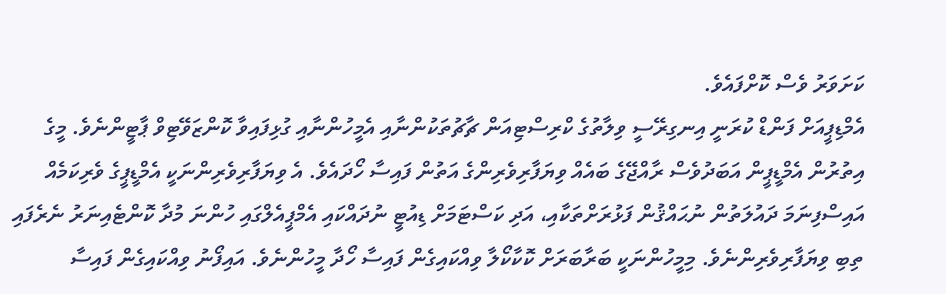ކަށަވަރު ވެސް ކޮށްފައެވެ.
އެމްޑިޕީއަށް ފަންޑް ކުރަނީ އިނގިރޭސީ ވިލާތުގެ ކްރިސްޓިއަން ޗާޗުތަކުންނާއި އެމީހުންނާއި ގުޅިފައިވާ ކޮންޒަވޭޓިވް ޕާޓީންނެވެ. މީގެ އިތުރުން އެމްޑީޕީން އަބަދުވެސް ރާއްޖޭގެ ބައެއް ވިޔަފާރިވެރިންގެ އަތުން ފައިސާ ހޯދައެވެ. އެ ވިޔަފާރިވެރިންނަކީ އެމްޑީޕީގެ ވެރިކަމެއް އައިސްފިނަމަ ދައުލަތުން ނުޙައްޤުން ފަޅުރަށްތަކާއި، އަދި ކަސްޓަމަށް ޑިއުޓީ ނުދައްކައި އެމްޕީއެލްގައި ހުންނަ މުދާ ކޮންޓެއިނަރު ނެރެފައި ތިބި ވިޔަފާރިވެރިންނެވެ. މިމީހުންނަކީ ބަރާބަރަށް ކޮކާކޯލާ ވިއްކައިގެން ފައިސާ ހޯދާ މީހުންނެވެ. އައިފޯނު ވިއްކައިގެން ފައިސާ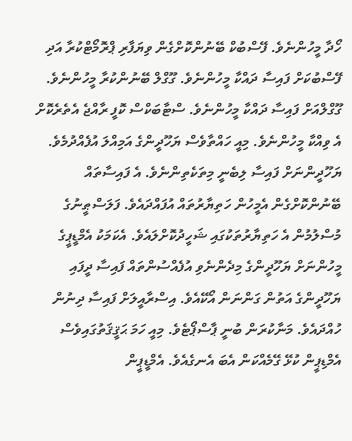ހޯދާ މީހުންނެވެ. ފޭސްބުކް ބޭނުންކޮށްގެން ވިޔަފާރި ޕްރޮމޯޓްކުރާ އަދި ފޭސްބުކަށް ފައިސާ ދައްކާ މީހުންނެވެ. ގޫގްލް ބޭނުންކުރާ މީހުންނެވެ. ގޫގްލްއަށް ފައިސާ ދައްކާ މީހުންނެވެ. ސްޓާބަކްސް ކޮފީ ރާއްޖެ އެތެރެކޮށް އެ ވިއްކާ މީހުންނެވެ. މިއީ ހައްތާވެސް ޔަހޫދީންގެ އަމިއްލަ އުފެއްދުމެވެ. ޔަހޫދީންނަށް ފައިސާ ލިބެނީ މިތަކެތިންނެވެ. އެ ފައިސާތައް ބޭނުންކޮށްގެން އެމީހުން ހަތިޔާރުތައް އުފައްދައެވެ. ފަލަސްޠީނުގެ މުސްލުމުން އެ ހަތިޔާރުތަކުގައި ޝަހީދުކޮށްލައެވެ. އެކަމަކު އެމްޑީޕީގެ މީހުންނަށް ޔަހޫދީންގެ މިދެންނެވި އުފެއްސުންތައް ފައިސާ ދީފައި ޔަހޫދީންގެ އަތުން ގަންނަން އޯކޭއެވެ. އިސްރާއީލަށް ފައިސާ ދިނުން ހުއްދައެވެ. މަނާކުރަން ބުނީ ޕާސްޕޯޓެވެ. މިއީ ހަމަ ޙަޤީޤަތުގައިވެސް އެމްޑިޕީން ކުޅޭ ގޭމެއްކަން އެބަ އެނގެއެވެ. އެމްޑީޕީން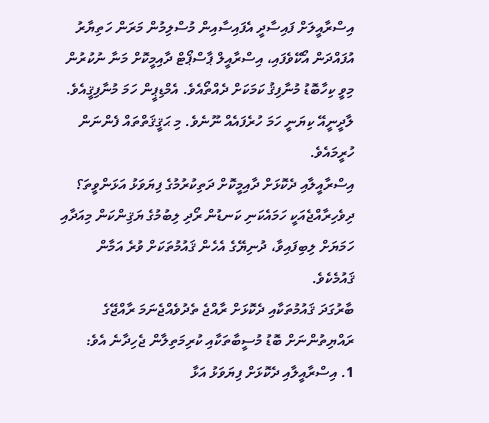އިސްރާއީލަށް ފައިސާދީ އެފައިސާއިން މުސްލިމުން މަރަން ހަތިޔާރު އުފައްދަން އޯކޭވެފައި، އިސްރާއީލް ޕާސްޕޯޓް ދާއިމީކޮށް މަނާ ނުކުރުން މިވީ ކިހާބޮޑު މުނާފިޤު ކަމަކަށް ދެއްތޯއެވެ. އެމްޑިޕީން ހަމަ މުނާފިޤީއެވެ. ލާދީނީއޭ ކިޔަނީ ހަމަ ހުރެފައެއް ނޫނެވެ. މި ޙަޤީޤަތްތައް ފެންނަން ހުރީމައެވެ.
އިސްރާއީލާއި ދެކޮޅަށް ދާއިމީކޮށް ދަތިކުރުމުގެ ފިޔަވަޅު އަޅަންވީތަ؟
ދިވެހިރާއްޖެއަކީ ހަމައެކަނި ކަނޑުން ރޯދި ލިބުމުގެ ޔަޤިންކަން މިއަދާއި ހަމަޔަށް ލިބިފައިވާ، ދުނިޔޭގެ އެހެން ޤައުމުތަކަށް ވުރެ އަމާން ޤައުމެކެވެ.
ބާރުގަދަ ޤައުމުތަކާއި ދެކޮޅަށް ރާއްޖެ ތެދުވެއްޖެނަމަ ރާއްޖޭގެ ރައްޔިތުންނަށް ބޮޑު މުސީބާތަކާއި ކުރިމަތިލާން ޖެހިދާނެ އެވެ:
1. އިސްރާއީލާއި ދެކޮޅަށް ފިޔަވަޅު އަޅާ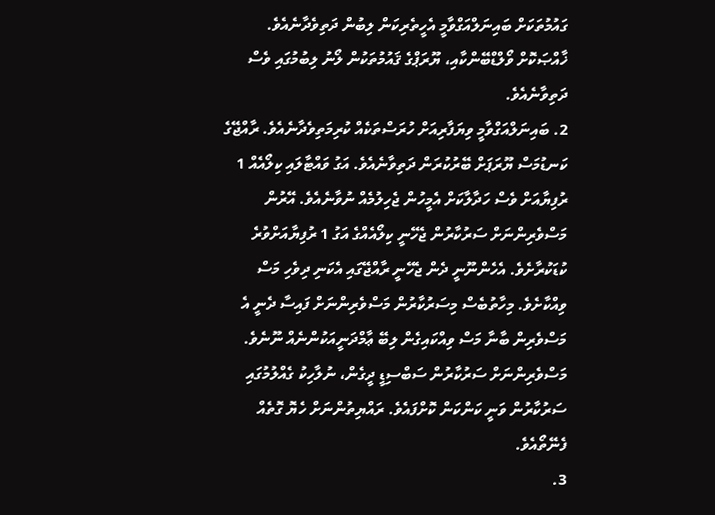ގައުމުތަކަށް ބައިނަލްއަގްވާމީ އެހީތެރިކަން ލިބުން ދަތިވެދާނެއެވެ. ޚާއްޞަކޮށް ވޯލްޑްބޭންކާއި، ޔޫރަޕްގެ ޤައުމުތަކުން ލޯނު ލިބުމުގައި ވެސް ދަތިވާނެއެވެ.
2. ބައިނަލްއަގްވާމީ ވިޔަފާރިއަށް ހުރަސްތަކެއް ކުރިމަތިވެދާނެއެވެ. ރާއްޖޭގެ ކަނޑުމަސް ޔޫރަޕަށް ބޭރުކުރަން ދަތިވާނެއެވެ. އަގު ވައްޓާލައި ކިލޯއެއް 1 ރުފިޔާއަށް ވެސް ހަދާލާކަށް އެމީހުން ޖެހިލުމެއް ނުވާނެއެވެ. އޭރުން މަސްވެރިންނަށް ސަރުކާރުން ޖެހޭނީ ކިލޯއެއްގެ އަގު 1 ރުފިޔާއަށްވުރެ ކުޑަކުރާށެވެ. އެހެންނޫނީ ދެން ޖެހޭނީ ރާއްޖޭގައި އެކަނި ދިވެހި މަސް ވިއްކާށެވެ. މިހާތުބެސް މިސަރުކާރުން މަސްވެރިންނަށް ފައިސާ ދެނީ އެ މަސްވެރިން ބާނާ މަސް ވިއްކައިގެން ލިބޭ ޢާމްދަނީއަކުންނެއް ނޫނެވެ. މަސްވެރިންނަށް ސަރުކާރުން ސަބްސިޑީ ދީގެން، ނުލާހިކު ގެއްލުމުގައި ސަރުކާރުން ވަނީ ކަންކަން ކޮށްފައެވެ. ރައްޔިތުންނަށް ހެޔޮ ގޮތެއް ފެނޭތޯއެވެ.
3.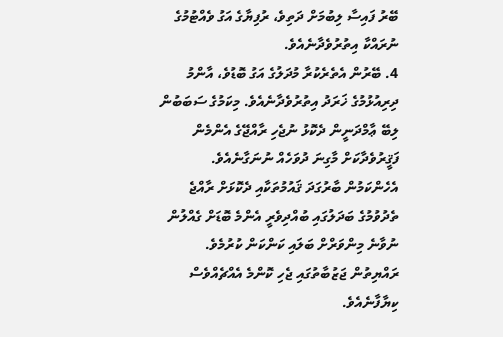ބޭރު ފައިސާ ލިބުމަށް ދަތިވެ، ރުފިޔާގެ އަގު ވެއްޓުމުގެ ނުރައްކާ އިތުރުވެދާނެއެވެ.
4. ބޭރުން އެތެރެކުރާ މުދަލުގެ އަގު ބޮޑުވެ، އާންމު ދިރިއުޅުމުގެ ޚަރަދު އިތުރުވެދާނެއެވެ. މިކަމުގެ ސަބަބުން ލިބޭ ޢާމްދަނީން ދެކޮޅު ނުޖެހި ރާއްޖޭގެ އެންމެން ފަޤީރުވެދާކަށް މާގިނަ ދުވަހެއް ނުނަގާނެއެވެ. އެހެންކަމުން ބާރުގަދަ ޤައުމުތަކާއި ދެކޮޅަށް ރާއްޖެ ތެދުވުމުގެ ބަދަލުގައި ބުއްދިވެރީ އެންމެ ބޮޑަށް ގެއްލުން ނުވާނެ މިންވަރްށް ބަލައި ކަންކަން ކުރުމެވެ. ރައްޔިތުން ޖަޒުބާތުގައި ޖެހި ކޮންމެ އެއްޗެއްވެސް ކިޔާފާނެއެވެ.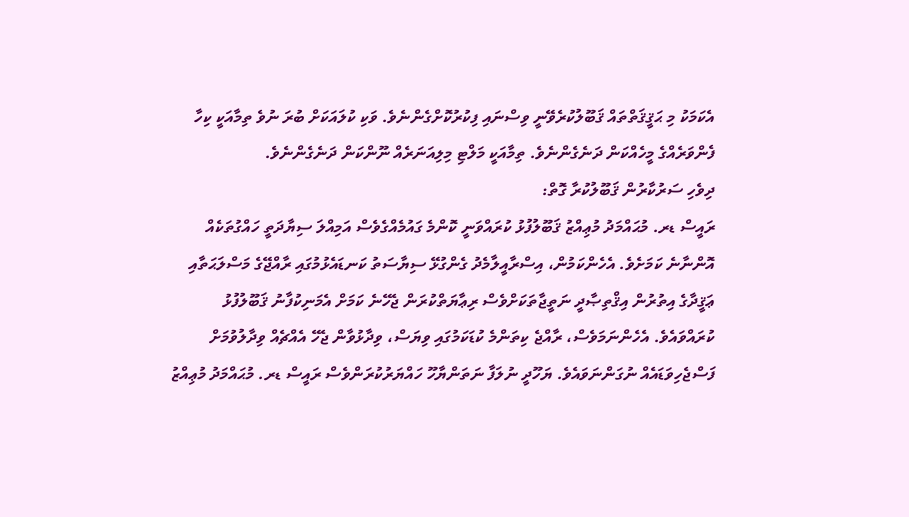އެކަމަކު މި ޙަޤީޤަތްތައް ޤަބޫލުކުރެވޭނީ ވިސްނައި ފިކުރުކޮށްގެންނެވެ. ވަކި ކުލައަކަށް ބުރަ ނުވެ ތިމާއަކީ ކިހާ ފެންވަރެއްގެ މީހެއްކަން ދަނެގެންނެވެ. ތިމާއަކީ މަލްޓި މިލިއަނަރެއް ނޫންކަން ދަނެގެންނެވެ.
ދިވެހި ސަރުކާރުން ޤަބޫލުކުރާ ގޮތް:
ރައީސް ޑރ. މުޙައްމަދު މުޢިއްޒު ޤަބޫލުފުޅު ކުރައްވަނީ ކޮންމެ ގައުމެއްގެވެސް އަމިއްލަ ސިޔާދަތީ ހައްގުތަކެއް އޮންނާނެ ކަމަށެވެ. އެހެންކަމުން، އިސްރާއީލާމެދު ގެންގުޅޭ ސިޔާސަތު ކަނޑައެޅުމުގައި ރާއްޖޭގެ މަސްލަޙަތާއި ޢަޤީދާގެ އިތުރުން އިޤްތިޞާދީ ނަތީޖާތަކަށްވެސް ރިޢާޔަތްކުރަން ޖެހޭނެ ކަމަށް އެމަނިކުފާނު ޤަބޫލުފުޅު ކުރައްވައެވެ. އެހެންނަމަވެސް، ރާއްޖެ ކިތަންމެ ކުޑަކަމުގައި ވިޔަސް، ވިދާޅުވާން ޖެހޭ އެއްޗެއް ވިދާލުވުމަށް ފަސްޖެހިވަޑައެއް ނުގަންނަވައެވެ. ޔަހޫދީ ނުލަފާ ނަތަންޔާހޫ ހައްޔަރުކުރަންވެސް ރައީސް ޑރ. މުޙައްމަދު މުޢިއްޒު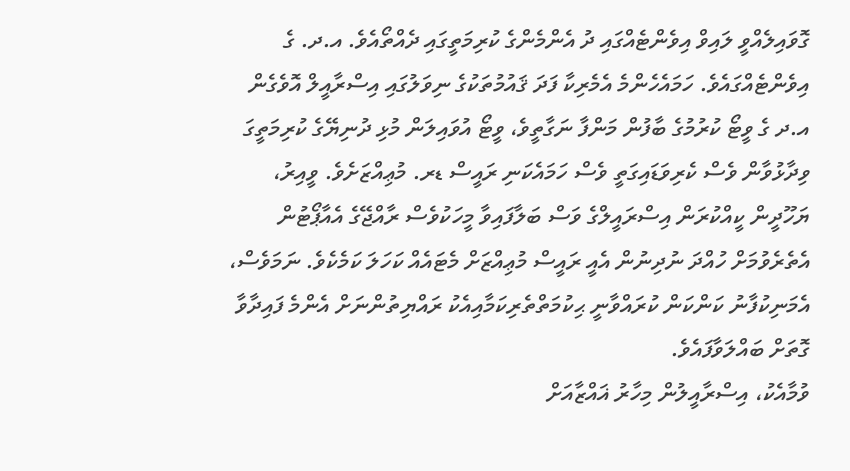ގޮވައިލެއްވީ ލައިވް އިވެންޓެއްގައި ދު އެންމެންގެ ކުރިމަތީގައި ދެއްތޯއެވެ. އ.ދ. ގެ އިވެންޓެއްގައެވެ. ހަމައެހެންމެ އެމެރިކާ ފަދަ ޤައުމުތަކުގެ ނިވަލުގައި އިސްރާއީލް އޮވެގެން އ.ދ ގެ ވީޓޯ ކުރުމުގެ ބާފުން މަންފާ ނަގާތީވެ، ވީޓޯ އުވައިލަން މުޅި ދުނިޔޭގެ ކުރިމަތީގަ ވިދާޅުވާން ވެސް ކެރިވަޑައިގަތީ ވެސް ހަމައެކަނި ރައީސް ޑރ. މުޢިއްޒަށެވެ. ވީއިރު، ޔަހޫދީން ކީއްކުރަން އިސްރައީލްގެ ވަސް ބަލާފައިވާ މީހަކުވެސް ރާއްޖޭގެ އެއާޕޯޓުން އެތެރެވުމަށް ހުއްދަ ނުދިނުން އެއީ ރައީސް މުޢިއްޒަށް މެޓައެއް ކަހަލަ ކަމެކެވެ. ނަމަވެސް، އެމަނިކުފާނު ކަންކަން ކުރައްވާނީ ޙިކުމަތްތެރިކަމާއިއެކު ރައްޔިތުންނަށް އެންމެ ފައިދާވާ ގޮތަށް ބައްލަވާފައެވެ.
ވުމާއެކު، އިސްރާއީލުން މިހާރު ޣައްޒާއަށް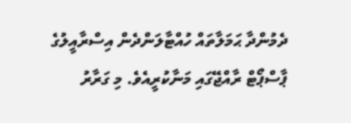ދެމުންދާ ޙަމަލާތައް ހުއްޓާލަންދެން އިސްރާއީލުގެ ޕާސްޕޯޓް ރާއްޖޭގައި މަނާކުރީއެވެ. މި ގަރާރު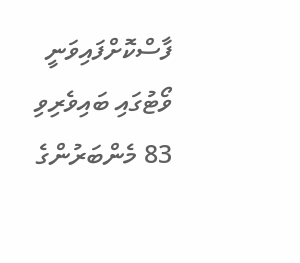ފާސްކޮށްފައިވަނީ ވޯޓުގައި ބައިވެރިވި 83 މެންބަރުންގެ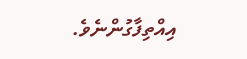އިއްތިފާގުންނެވެ.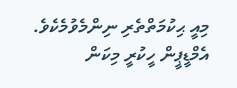މިއީ ޙިކުމަތްތެރި ނިންމެވުމެކެވެ. އެމްޑީޕީން ހީކުރީ މިކަން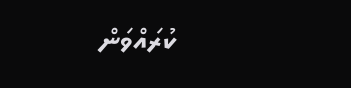ކުރައްވަން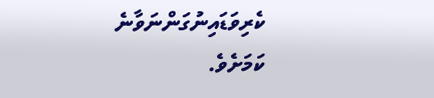ކެރިވަޑައިނުގަންނަވާނެ ކަމަށެވެ.